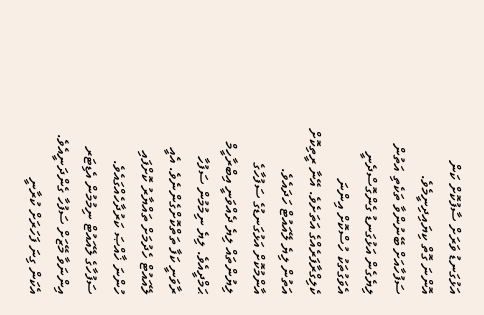އަޅުގަނޑު ވަރަށް ސާފުކޮށް ކަން އޮންނަ ގޮތް ކިޔައިދިނީމެވެ. ސަފުހާއަށް ބޭނުންވާ ތަކެތި އަތުން ލިޔެގެން އަޅުގަނޑު ގެންގޮސްދެނީ އެވަގުތަކު ހުސްކޮށް އިންނަ ކެލިގްރާފަރެއްގެ އަތަށެވެ. އޭނާ ރީތިކޮށް އަތުން ލިޔެ ލޭއައުޓް ހަދައެވެ. އާންމުކޮށް އަޅުގަނޑުގެ ސަފުހާގެ ލިޔުންތައް ލިޔެ ދެއްވަނީ އިބްރާހީމް ޙަމްދީއެވެ. ލިޔެ ނިމުމުން ސަފުހާ ރާވަނީ ކަފާ ތަތްކޮށްގެންނެވެ. އެއީ ލޭއައުޓް ހެދުމަށް ތައްޔާރު ކޮށްފައި ހުންނަ ޚާއްޞަ ކަރުދާހެއްގައެވެ. ސަފުހާގެ ލޭއައުޓް ނިމުމުން އެޑިޓަރ އިންނަވާ މޭޒަށް ސަފުހާ ގެންދަނީއެވެ. އެކަން ގިނަ ފަހަރަށް ކުރާނީ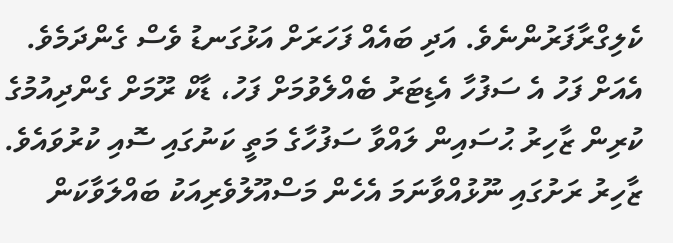ކެލިގްރާފަރުންނެވެ. އަދި ބައެއް ފަހަރަށް އަޅުގަނޑު ވެސް ގެންދަމެވެ. އެއަށް ފަހު އެ ސަފުހާ އެޑިޓަރު ބެއްލެވުމަށް ފަހު، ޑާކް ރޫމަށް ގެންދިއުމުގެ ކުރިން ޒާހިރު ޙުސައިން ލައްވާ ސަފުހާގެ މަތީ ކަނުގައި ސޮއި ކުރުވައެވެ. ޒާހިރު ރަށުގައި ނޫޅުއްވާނަމަ އެހެން މަސްއޫލުވެރިއަކު ބައްލަވާކަން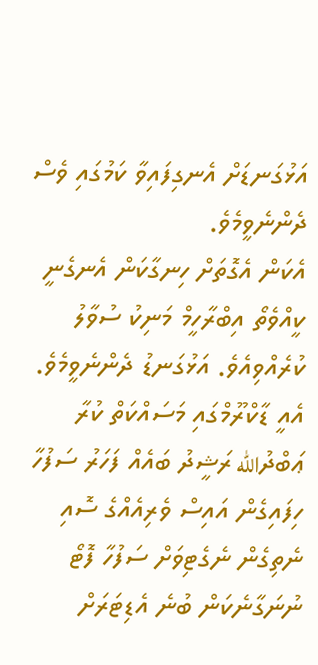އަޅުގަނޑަށް އެނގިފައިވާ ކަމުގައި ވެސް ދެންނެވީމެވެ.
އެކަން އެގޮތަށް ހިނގާކަން އެނގެނީ ކީއްވެތޯ އިބްރާހީމް މަނިކު ސުވާލު ކުރެއްވިއެވެ. އަޅުގަނޑު ދެންނެވީމެވެ. އެއީ ޑާކްރޫމްގައި މަސައްކަތް ކުރާ ޢަބްދުالله ރަޝީދު ބައެއް ފަހަރު ސަފުހާ ހިފައިގެން އައިސް ވެރިއެއްގެ ސޮއި ނެތިގެން ނެގެޓިވަށް ސަފުހާ ފޮޓޯ ނުނަގާނެކަން ބުނެ އެޑިޓަރަށް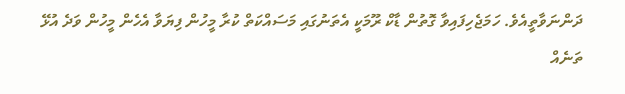ދަންނަވާތީއެވެ. ހަމަޖެހިފައިވާ ގޮތުން ޑާކް ރޫމަކީ އެތަނުގައި މަސައްކަތް ކުރާ މީހުން ފިޔަވާ އެހެން މީހުން ވަދެ އުޅޭ ތަނެއް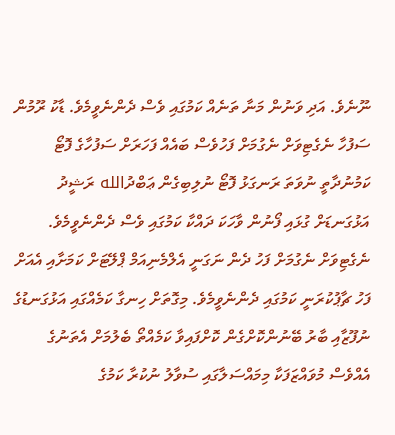ނޫނެވެ. އަދި ވަނުން މަނާ ތަނެއް ކަމުގައި ވެސް ދެންނެވީމެވެ. ޑާކު ރޫމުން ސަފުހާ ނެގެޓިވަށް ނެގުމަށް ފަހުވެސް ބައެއް ފަހަރަށް ސަފުހާގެ ފޮޓޯ ކަމުނުދާތީ ނުވަތަ ރަނގަޅު ފޮޓޯ ނުލިބިގެން ޢަބްދުالله ރަޝީދު އަޅުގަނޑަށް ގުޅައި ފޯނުން ވާހަކަ ދައްކާ ކަމުގައި ވެސް ދެންނެވީމެވެ. ނެގެޓިވަށް ނެގުމަށް ފަހު ދެން ނަގަނީ އެލްމެނިއަމް ޕްލޭޓަށް ކަމަށާއި އެއަށް ފަހު ޗާޕުކުރަނީ ކަމުގައި ދެންނެވީމެވެ. މިގޮތަށް ހިނގާ ކަމެއްގައި އަޅުގަނޑުގެ ނުފޫޒާއި ބާރު ބޭނުންކޮށްގެން ކޮށްފައިވާ ކަމެއްތޯ ބެލުމަށް އެތަނުގެ އެއްވެސް މުވައްޒަފަކާ މިމައްސަލާގައި ސުވާލު ނުކުރާ ކަމުގެ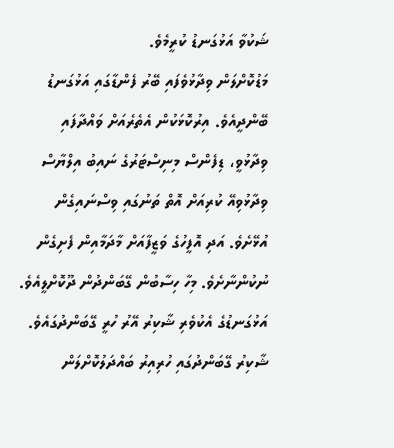ޝަކުވާ އަޅުގަނޑު ކުރީމެވެ.
މަޑުކޮށްލަން ވިދާޅުވެފައި ބޭރު ފެންޑާގައި އަޅުގަނޑު ބޭންދީއެވެ. އިރުކޮޅަކުން އެތެރެއަށް ވައްދާފައި ވިދާޅުވީ، ޑިފެންސް މިނިސްޓަރުގެ ނައިބު އިލްޔާސް ވިދާޅުވިއޭ ކުރިއަށް އޮތް ތަނުގައި ވިސްނައިގެން އުޅޭށެވެ. އަދި އޮފީހުގެ ވަޒީފާއަށް މާދަމާއިން ފެށިގެން ނުކުންނާށެވެ. މިހާ ހިސާބުން ގޭބަންދުން ދޫކޮށްލީއެވެ.
އަޅުގަނޑުގެ އެކުވެރި ޝާކިރު އޭރު ހުރީ ގޭބަންދުގައެވެ. ޝާކިރު ގޭބަންދުގައި ހުރިއިރު ބައްދަލުކޮށްލަން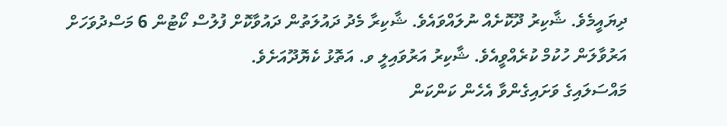ދިޔައީމެވެ. ޝާކިރު ދޫކޮށެއް ނުލައްވައެވެ. ޝާކިރާ މެދު ދައުލަތުން ދައުވާކޮށް ފުލުސް ކޯޓުން 6 މަސްދުވަހަށް އަރުވާލަން ހުކުމް ކުރެއްވީއެވެ. ޝާކިރު އަރުވައިލީ ވ. އަތޮޅު ކެޔޮދޫއަށެވެ.
މައްސަލައިގެ ވަށައިގެންވާ އެހެން ކަންކަން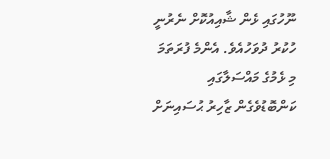ނޫހުގައި ޅެން ޝާއިއުކޮށް ނެރުނީ ހުކުރު ދުވަހުއެވެ. އެންމެ ފުރަތަމަ މި ޅެމުގެ މައްސަލާގައި ކަންބޮޑުވެގެން ޒާހިރު ޙުސައިނަށް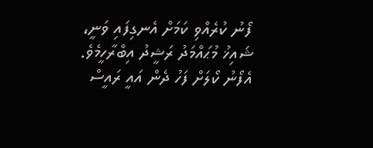ފޯނު ކުރެއްވި ކަމަށް އެނގިފައި ވަނީ، ޝައިޚު މުޙައްމަދު ރަޝީދު އިބްރާހީމެވެ. އެފޯނު ކޯލަށް ފަހު ދެން އައީ ރައީސް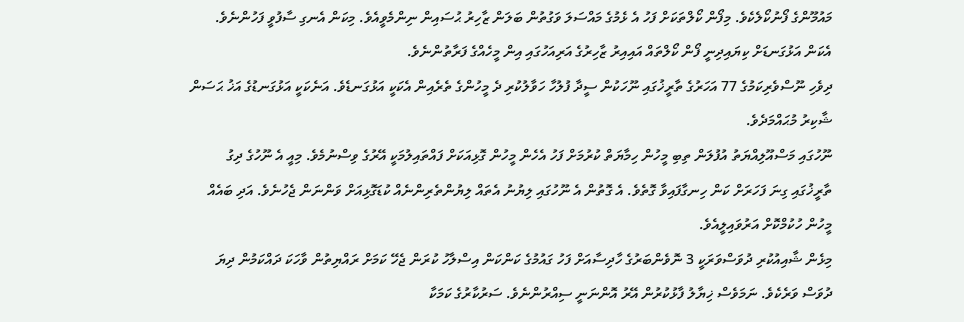މައުމޫންގެ ފޯނުކޯލެކެވެ. މިފޯން ކޯލްތަކަށް ފަހު އެ ޅެމުގެ މައްސަލަ ވަގުތުން ބަލަން ޒާހިރު ޙުސައިން ނިންމެވީއެވެ. މިކަން އެނގި ސާފުވީ ފަހުންނެވެ. އެކަން އަޅުގަނޑަށް ކިޔައިދިނީ ފޯން ކޯލްތައް އައިއިރު ޒާހިރުގެ އަރިއަހުގައި އިން މީހެއްގެ ފަރާތުންނެވެ.
ދިވެހި ނޫސްވެރިކަމުގެ 77 އަހަރުގެ ތާރީޚުގައި ނޫހަކުން ސީދާ ފުލުހާ ހަވާލުކުރި ދެ މީހުންގެ ތެރެއިން އެކަކީ އަޅުގަނޑެވެ. އަނެކަކީ އަޅުގަނޑުގެ އަޚު ޙަސަން ޝާކިރު މުޙައްމަދެވެ.
ނޫހުގައި މަސްއޫލިއްޔަތު އުފުލަން ތިބި މީހުން ހިމާޔަތް ކުރުމަށް ފަހު އެހެން މީހުން ގޮޅިއަކަށް ފައްތައިލުމަކީ އޭރުގެ ވިސްނުމެވެ. މިއީ އެ ނޫހުގެ ދިގު ތާރީޚުގައި ގިނަ ފަހަރަށް ކަން ހިނގާފައިވާ ގޮތެވެ. އެ ގޮތުން އެ ނޫހުގައި ލިޔުނު އެތައް ލިޔުންތެރިންނެއް ކުޑަގޮޅިއަށް ވަންނަން ޖެހުނެވެ. އަދި ބައެއް މީހުން ހުކުމްކޮށް އަރުވައިލީއެވެ.
މިޅެން ޝާއިއުކުރި ދުވަސްވަރަކީ 3 ނޮވެންބަރުގެ ހާދިސާއަށް ފަހު ގައުމުގެ ކަންކަން އިސްލާހު ކުރަން ޖެހޭ ކަމަށް ރައްޔިތުން ވާހަކަ ދައްކަމުން ދިޔަ ދުވަސް ވަރެކެވެ. ނަމަވެސް ޚިޔާލު ފާޅުކުރުން އޭރު އޮންނަނީ ސިއްރުންނެވެ. ސަރުކާރުގެ ކަމަކާ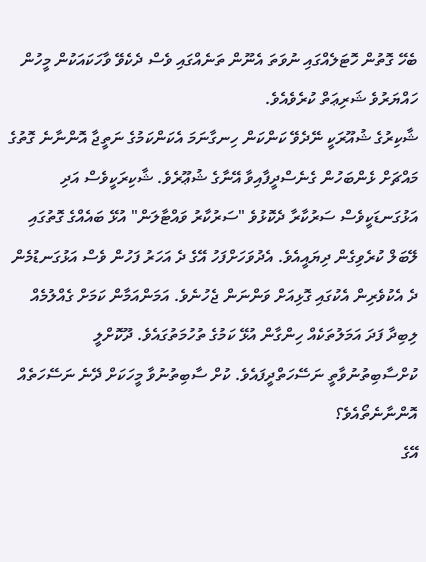ބެހޭ ގޮތުން ހޮޓަލެއްގައި ނުވަތަ އެނޫން ތަނެއްގައި ވެސް ދެކެވޭ ވާހަކައަކުން މީހުން ހައްޔަރުވެ ޝަރިޢަތް ކުރެވެއެވެ.
ޝާކިރުގެ ޝުއޫރަކީ ނޭދެވޭ ކަންކަން ހިނގާނަމަ އެކަންކަމުގެ ނަތީޖާ އޮންނާނެ ގޮތުގެ މައްޗަށް ޅެންބަހުން ގެނެސްދީފާއިވާ އޭނާގެ ޝުޢޫރެވެ. ޝާކިރަކީވެސް އަދި އަޅުގަނޑަކީވެސް ސަރުކާރާ ދެކޮޅުވެ "ސަރުކާރު ވައްޓާލަން" އުޅޭ ބައެއްގެ ގޮތުގައި ލޭބަލް ކުރެވިގެން ދިޔައީއެވެ. އެދުވަހަށްފަހު އޭގެ ދެ އަހަރު ފަހުން ވެސް އަޅުގަނޑުމެން ދެ އެކުވެރިން އެކުގައި ގޮޅިއަށް ވަންނަން ޖެހުނެވެ. އަމަންއަމާން ކަމަށް ގެއްލުމެއް ލިބިދާ ފަދަ އަމަލުތަކެއް ހިންގާން އުޅޭ ކަމުގެ ތުހުމަތުގައެވެ. ދޫކޮށްލީ ކުށްސާބިތުނުވާތީ ނަސޭހަތްދީފައެވެ. ކުށް ސާބިތުނުވާ މީހަކަށް ދޭނެ ނަސޭހަތެއް އޮންނާނެތޯއެވެ؟
އޭގެ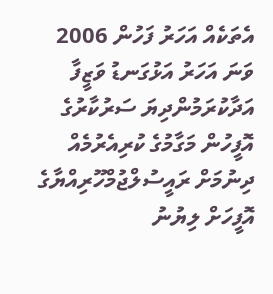އެތަކެއް އަހަރު ފަހުން 2006 ވަނަ އަހަރު އަޅުގަނޑު ވަޒީފާ އަދާކުރަމުންދިޔަ ސަރުކާރުގެ އޮފީހުން މަގާމުގެ ކުރިއެރުމެއް ދިނުމަށް ރައީސުލްޖުމްހޫރިއްޔާގެ އޮފީހަށް ލިޔުނު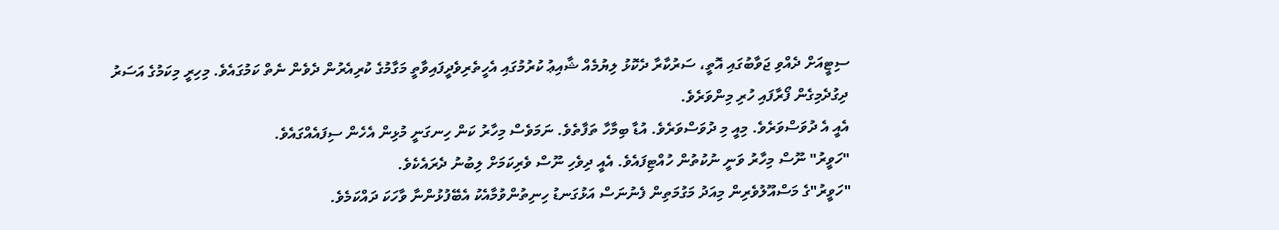ސިޓީއަށް ދެއްވި ޖަވާބުގައި އޮތީ، ސަރުކާރާ ދެކޮޅު ލިޔުމެއް ޝާއިޢު ކުރުމުގައި އެހީތެރިވެދީފައިވާތީ މަގާމުގެ ކުރިއެރުން ދެވެން ނެތް ކަމުގައެވެ. މިހިރީ މިކަމުގެ އަސަރު ދިގުދެމިގެން ފޯރާފައި ހުރި މިންވަރެވެ.
އެއީ އެ ދުވަސްވަރެވެ. މިއީ މި ދުވަސްވަރެވެ. އުޑާ ބިމާހާ ތަފާތެވެ. ނަމަވެސް މިހާރު ކަން ހިނގަނީ މުޅިން އެހެން ސިފައެއްގައެވެ.
"ހަވީރު" ނޫސް މިހާރު ވަނީ ނުކުތުން ހުއްޓިފައެވެ. އެއީ ދިވެހި ނޫސް ވެރިކަމަށް ލިބުނު ދެރައެކެވެ.
"ހަވީރު"ގެ މަސްއޫލުވެރިން މިއަދު މަގުމަތިން ފެނުނަސް އަޅުގަނޑު ހިނިތުންވުމާއެކު އެބޭފުޅުންނާ ވާހަކަ ދައްކަމެވެ.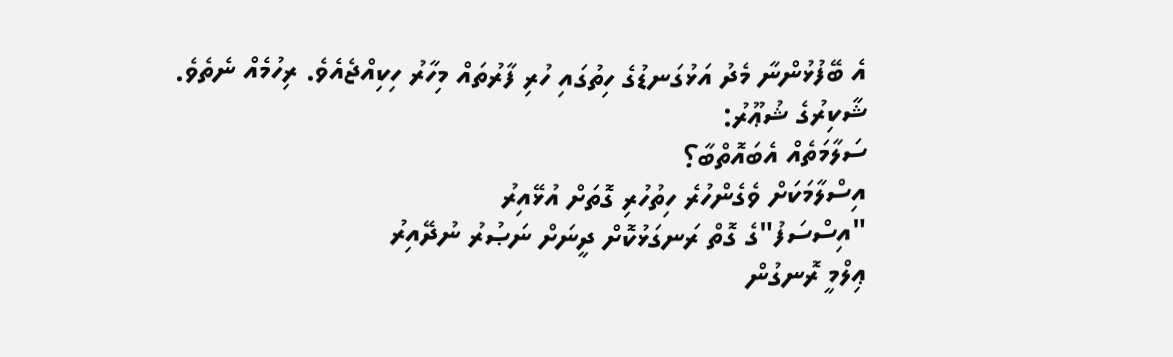އެ ބޭފުޅުންނާ މެދު އަޅުގަނޑުގެ ހިތުގައި ހުރި ފާރުތައް މިހާރު ހިކިއްޖެއެވެ. ރިހުމެއް ނެތެވެ.
ޝާކިރުގެ ޝުޢޫރު:
ސަލާމަތެއް އެބައޮތްބާ؟
އިސްލާމަކަށް ވެގެންހުރެ ހިތުހުރި ގޮތަށް އުޅޭއިރު
"އިސްސަފު"ގެ ގޮތް ރަނގަޅުކޮށް ދީނަށް ނަޞުރު ނުދޭއިރު
ޢިލްމީ ރޮނގުން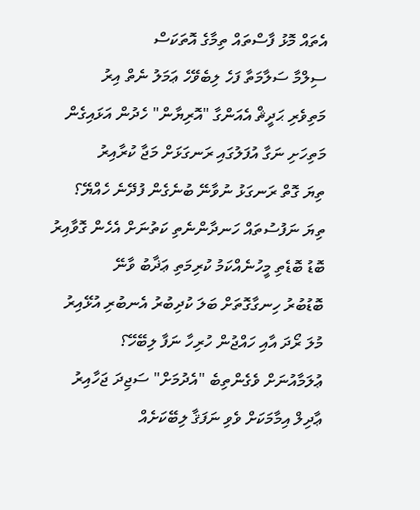އެތައް މޮޅު ފާސްތައް ތިމާގެ އޮތަކަސް
ސިލްމާ ސަލާމަތާ ފަހެ ލިބެވޭހެ ޢަމަލު ނެތް އިރު
މަތިވެރި ޙަދީޘް އެއަންގާ "އޮރިޔާން" ހެދުން އަޅައިގެން
މަތިހަށި ނަގާ އުފަލުގައި ރަނގަޅަށް މަޖާ ކުރާއިރު
ތިޔަ ގޮތް ރަނގަޅު ނުވާނޭ ބުނެގެން ފުދޭނެ ހެއްޔޭ؟
ތިޔަ ނަފުސުތައް ހަނދާންނެތި ކަތުނަށް އެހެން ގޮވާއިރު
ބޮޑު ބޮޑެތި މީހުނެއްކަމު ކުރިމަތި ޢަޛާބު ވާނޭ
ބޮޑުބުރު ހިނގާގޮތަށް ބަލަ ކުދިބުރު އެނބުރި އުޅޭއިރު
މުލަ ރޯދަ އާއި ހައްޖުން ހުރިހާ ނަފާ ލިބޭހޭ؟
ޢުލަމާއުނަށް ވެގެންތިބެ "އެދުމަށް" ސަޖިދަ ޖަހާއިރު
ޢާދިލް އިމާމަކަށް ވެވި ނަފަޤާ ލިބޭކަށެއް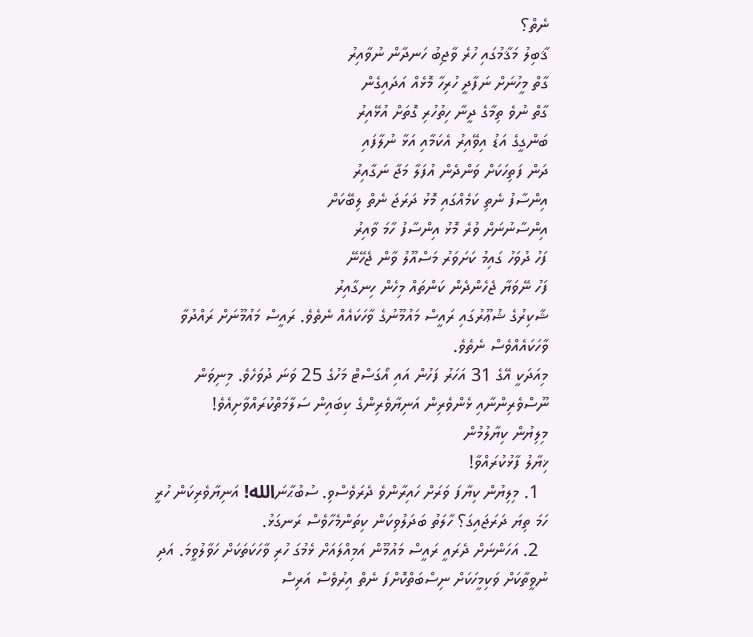ނެތް؟
ޤާބިލު މަޤާމުގައި ހުރެ ވާޖިބު ހަނދާން ނުވާއިރު
ގާތް މީހުނަށް ނަފާދީ ހުރިހާ މޮޅެއް އަދައިގެން
ގާތް ނުވެ ތިމާގެ ދީނާ ހިތުހުރި ގޮތަށް އުޅޭއިރު
ބަންގީގެ އަޑު އިވޭއިރު އެކަމާއި އަޅާ ނުލާފައި
ދަން ފަތިހަކަށް ވަންދެން އުފަލާ މަޖާ ނަގާއިރު
އިންސާފު ނެތި ކަމެއްގައި މޮޅު ދަރަޖަ ނެތް ލިބޭކަށް
އިންސާނުނަށް ވުރެ މޮޅު އިންސާފު ހާމަ ވާއިރު
ފަހު ދުވަހު ގައިމު ކަށަވަރު މަސްއޫލު ވާން ޖެހޭނޭ
ފަހު ނޭވަޔާ ޖެހެންދެން ކަންތައް މިހެން ހިނގާއިރު
ޝާކިރުގެ ޝުޢޫރުގައި ރައީސް މައުމޫނުގެ ވާހަކައެއް ނެތެވެ. ރައީސް މައުމޫނަށް ރައްދުވާ ވާހަކައެއްވެސް ނެތެވެ.
މިއަދަކީ އޭގެ 31 އަހަރު ފަހުން އައި އޯގަސްޓް މަހުގެ 25 ވަނަ ދުވަހެވެ. މިނިވަން ނޫސްވެރިންނާއި ޅެންވެރިން އަނިޔާވެރިންގެ ކިބައިން ސަލާމަތްކުރައްވާށިއެވެ!
މިލިޔުން ކިޔާލުމުން
ޚިޔާލު ފާޅުކުރައްވާ!
  1. މިލިޔުން ކިޔާފަ ވަރަށް ހައިރާންވެ ދެރަވެސްވި. ސުބުޙާނަالله! އަނިޔާވެރިކަން ހުރީ ހަމަ ތިޔަ ދަރަޖައިގަ؟ ހާލަތު ބަދަލުވިކަން ކިތަންމެހާވެސް ރަނގަޅު.
  2. އަހަންނަށް ދެރައީ ރައީސް މައުމޫން އަމިއްލައަށް ޅެމުގަ ހުރި ވާހަކަތަކަށް ހަވާލުވީމަ. އަދި ނުވީތާކަށް ވަކިމީހަކަށް ނިސްބަތްކޮށްފަ ނެތް އިރުވެސް އަރިސް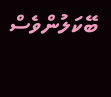ބޭކަލުންވެސް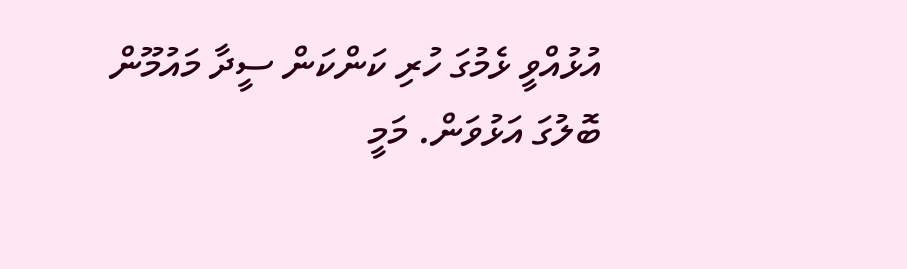އުޅުއްވީ ޅެމުގަ ހުރި ކަންކަން ސީދާ މައުމޫން ބޮލުގަ އަޅުވަން. މަމީ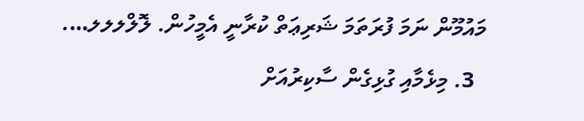މައުމޫން ނަމަ ފުރަތަމަ ޝަރިޢަތް ކުރާނީ އެމީހުން. ލޮލްލލލ….
  3. މިޅެމާއި ގުޅިގެން ސާކިރުއަށް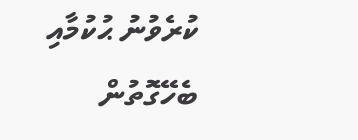ކުރެވުނު ޙުކުމާއި ބެހޭގޮތުން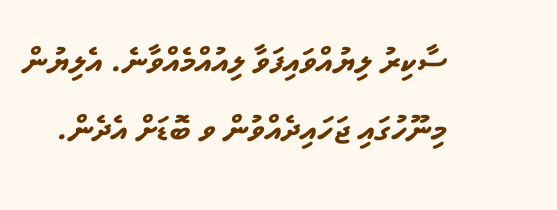ސާކިރު ލިޔުއްވައިފަވާ ލިއުއްމެއްވާނެ. އެލިޔުން މިނޫހުގައި ޖަހައިދެއްވުން ވ ބޮޑަށް އެދެން.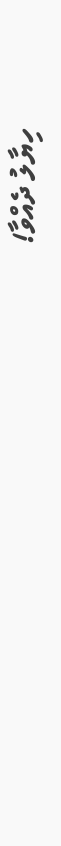ހިޔާލު ދެއްވާ!